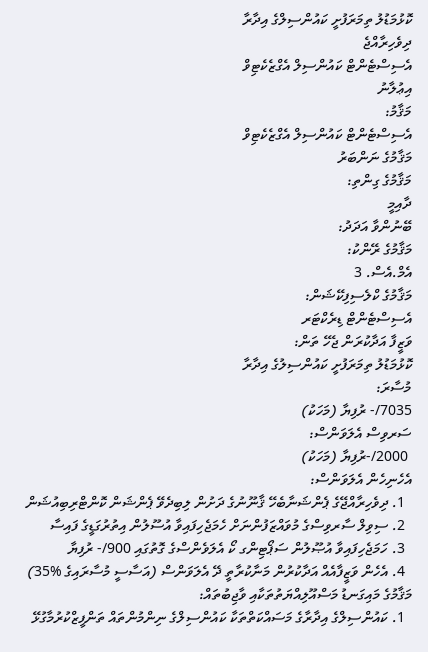ކޮޅުމަޑުލު ތިމަރަފުށީ ކައުންސިލްގެ އިދާރާ
ދިވެހިރާއްޖެ
އެސިސްޓެންޓް ކައުންސިލް އެގްޒެކެޓިވް
އިޢުލާނު
މަޤާމު:
އެސިސްޓެންޓް ކައުންސިލް އެގްޒެކެޓިވް
މަޤާމުގެ ނަންބަރު
މަޤާމުގެ ގިންތި:
ދާއިމީ
ބޭނުންވާ އަދަދު:
މަޤާމުގެ ރޭންކު:
އެމް.އެސް. 3
މަޤާމުގެ ކްލެސިފިކޭޝަން:
އެސިސްޓެންޓް ޑިރެކްޓަރ
ވަޒީފާ އަދާކުރަން ޖެހޭ ތަން:
ކޮޅުމަޑުލު ތިމަރަފުށީ ކައުންސިލުގެ އިދާރާ
މުސާރަ:
7035/- ރުފިޔާ (މަހަކު)
ސަރވިސް އެލަވަންސް:
 2000/-ރުފިޔާ (މަހަކު)
އެހެނިހެން އެލަވަންސް:
  1. ދިވެހިރާއްޖޭގެ ޕެންޝަނާބެހޭ ޤާނޫނުގެ ދަށުން ލިބިދެވޭ ޕެންޝަން ކޮންޓްރިބިއުޝަން
  2. ސިވިލް ސާރވިސްގެ މުވައްޒަފުންނަށް ހެމަޖެހިފައިވާ އުސޫލުން އިތުރުގަޑީގެ ފައިސާ
  3. ހަމަޖެހިފައިވާ އުޞޫލުން ސަޕޯޓިންގ ކޯ އެލަވެންސްގެ ގޮތުގައި 900/- ރުފިޔާ
  4. އެހެން ވަޒީފާއެއް އަދާކުރުން މަނާކުރާތީ ދޭ އެލަވަންސް (އަސާސީ މުސާރައިގެ %35)
މަޤާމުގެ މައިގަނޑު މަސްއޫލިއްޔަތުތަކާއި ވާޖިބުތައް:
  1. ކައުންސިލްގެ އިދާރާގެ މަސައްކަތްތަކާ ކައުންސިލްގެ ނިންމުންތައް ތަންފީޒްކުރުމާގުޅޭ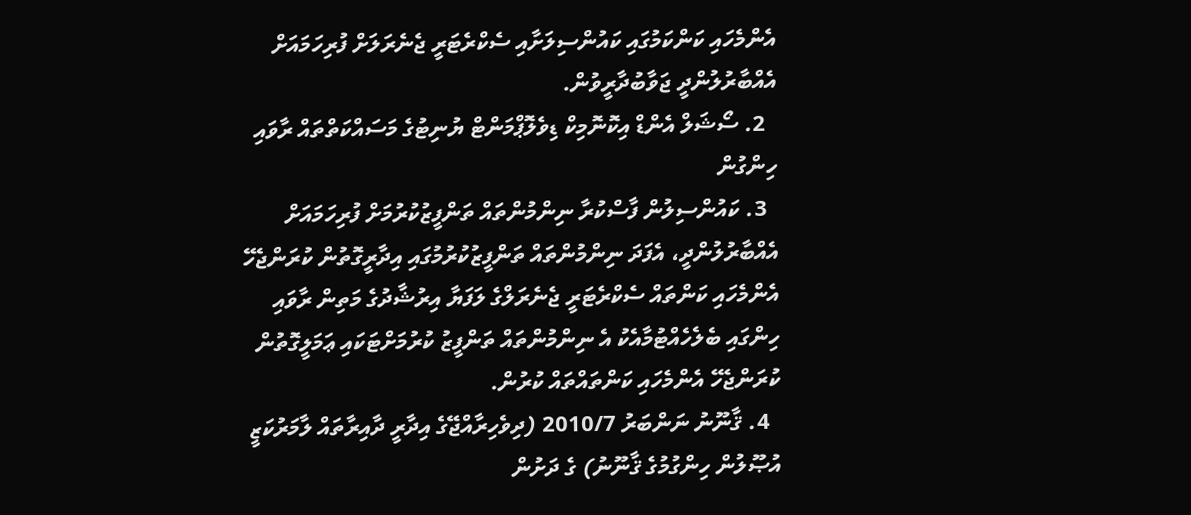އެންމެހައި ކަންކަމުގައި ކައުންސިލަށާއި ސެކްރެޓަރީ ޖެނެރަލަށް ފުރިހަމައަށް އެއްބާރުލުންދީ ޖަވާބުދާރީވުން.
  2. ސޯޝަލް އެންޑް އިކޮނޮމިކް ޑިވެލޮޕްމަންޓް ޔުނިޓުގެ މަސައްކަތްތައް ރާވައި ހިންގުން
  3. ކައުންސިލުން ފާސްކުރާ ނިންމުންތައް ތަންފީޒުކުރުމަށް ފުރިހަމައަށް އެއްބާރުލުންދީ، އެފަދަ ނިންމުންތައް ތަންފީޒުކުރުމުގައި އިދާރީގޮތުން ކުރަންޖެހޭ އެންމެހައި ކަންތައް ސެކްރެޓަރީ ޖެނެރަލްގެ ލަފަޔާ އިރުޝާދުގެ މަތިން ރާވައި ހިންގައި ބެލެހެއްޓުމާއެކު އެ ނިންމުންތައް ތަންފީޒު ކުރުމަށްޓަކައި ޢަމަލީގޮތުން ކުރަންޖެހޭ އެންމެހައި ކަންތައްތައް ކުރުން.
  4. ޤާނޫނު ނަންބަރު 2010/7 (ދިވެހިރާއްޖޭގެ އިދާރީ ދާއިރާތައް ލާމަރުކަޒީ އުޞޫލުން ހިންގުމުގެ ޤާނޫނު) ގެ ދަށުން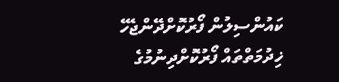ކައުންސިލުން ފޯރުކޮށްދޭންޖެހޭ ޚިދުމަތްތައް ފޯރުކޮށްދިނުމުގެ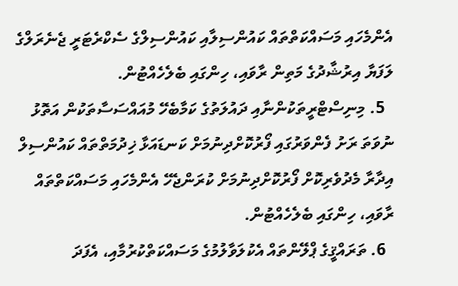އެންމެހައި މަސައްކަތްތައް ކައުންސިލާއި ކައުންސިލްގެ ސެކްރެޓަރީ ޖެނެރަލްގެ ލަފަޔާ އިރުޝާދުގެ މަތިން ރާވައި، ހިންގައި ބެލެހެއްޓުން.
  5. މިނިސްޓްރީތަކުންނާއި ދައުލަތުގެ ކަމާބެހޭ މުއައްސަސާތަކުން އަތޮޅު ނުވަތަ ރަށު ފެންވަރުގައި ފޯރުކޮށްދިނުމަށް ކަނޑައަޅާ ޚިދުމަތްތައް ކައުންސިލް އިދާރާ މެދުވެރިކޮށް ފޯރުކޮށްދިނުމަށް ކުރަންޖެހޭ އެންމެހައި މަސައްކަތްތައް ރާވައި، ހިންގައި ބެލެހެއްޓުން.
  6. ތަރައްޤީގެ ޕްލޭންތައް އެކުލަވާލުމުގެ މަސައްކަތްކުރުމާއި، އެފަދަ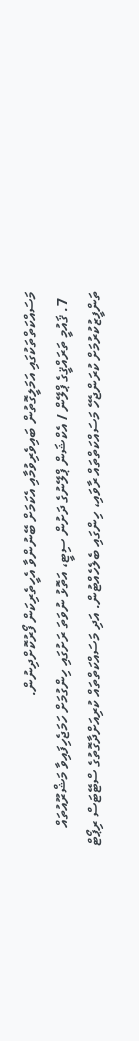މަސައްކަތްތަކުގައި އަމަލީގޮތުން ބައިވެރިވުމާއި އެކަމަށް ބޭނުންވާ އެހީތެރިކަން ފޯރުކޮށްދިނުން.
  7. ޤައުމީ ތަރައްޤީގެ ޕްލޭން / އެކްޝަން ޕްލޭނުގެ ދަށުން ސިޓީ، އަތޮޅު ނުވަތަ ރަށުގައި ހިންގުމަށް ހަމަޖެހިފައިވާ މަޝްރޫއުތައް ތަންފީޒުކުރުމަށް ކުރަންޖެހޭ މަސައްކަތްތައް ރާވައި، ހިންގައި ބެލެހެއްޓުން. އަދި މަސައްކަތްތައް ކުރިއަށްދާގޮތުގެ ސްޓޭޓަސް ރިޕޯޓް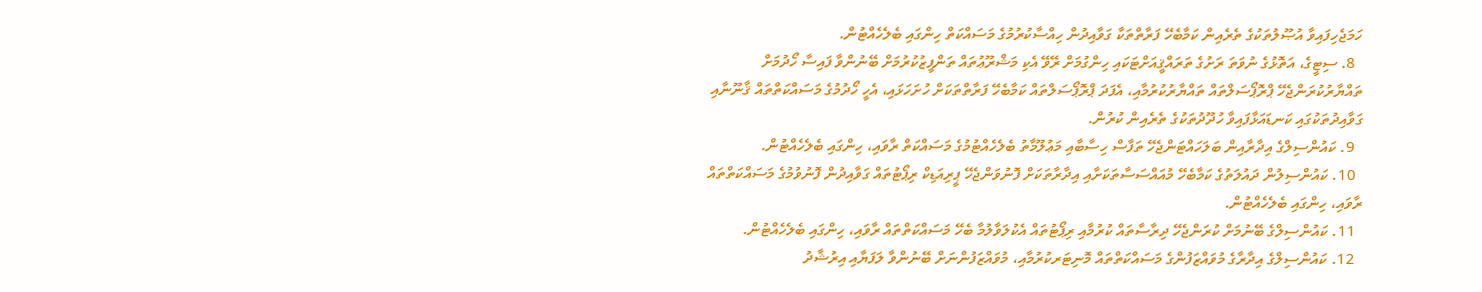ހަމަޖެހިފައިވާ އުޞޫލުތަކުގެ ތެރެއިން ކަމާބެހޭ ފަރާތްތަކާ ގަވާއިދުން ހިއްސާކުރުމުގެ މަސައްކަތް ހިންގައި ބެލެހެއްޓުން.
  8. ސިޓީގެ، އަތޮޅުގެ ނުވަތަ ރަށުގެ ތަރައްޤީއަށްޓަކައި ހިންގުމަށް ރޭވޭ އެކި މަޝްރޫޢުތައް ތަންފީޒުކުރުމަށް ބޭނުންވާ ފައިސާ ހޯދުމަށް ތައްޔާރުކުރަންޖެހޭ ޕްރޮޕޯސަލްތައް ތައްޔާރުކުރުމާއި، އެފަދަ ޕްރޮޕޯސަލްތައް ކަމާބެހޭ ފަރާތްތަކަށް ހުށަހަޅައި، އެހީ ހޯދުމުގެ މަސައްކަތްތައް ޤާނޫނާއި ގަވާއިދުތަކުގައި ކަނޑައަޅާފައިވާ ހުދޫދުތަކުގެ ތެރެއިން ކުރުން.
  9. ކައުންސިލްގެ އިދާރާއިން ބަލަހައްޓަންޖެހޭ ތަފާސް ހިސާބާއި މަޢުލޫމާތު ބެލެހެއްޓުމުގެ މަސައްކަތް ރާވައި، ހިންގައި ބެލެހެއްޓުން.
  10. ކައުންސިލުން ދައުލަތުގެ ކަމާބެހޭ މުއައްސަސާތަކަށާއި އިދާރާތަކަށް ފޮނުވަންޖެހޭ ޕީރިއަޑިކް ރިޕޯޓުތައް ގަވާއިދުން ފޮނުވުމުގެ މަސައްކަތްތައް ރާވައި، ހިންގައި ބެލެހެއްޓުން.
  11. ކައުންސިލްގެ ބޭނުމަށް ކުރަންޖެހޭ ދިރާސާތައް ކުރުމާއި ރިޕޯޓުތައް އެކުލަވާލުމާ ބެހޭ މަސައްކަތްތައް ރާވައި، ހިންގައި ބެލެހެއްޓުން.
  12. ކައުންސިލްގެ އިދާރާގެ މުވައްޒަފުންގެ މަސައްކަތްތައް މޮނިޓަރކުރުމާއި، މުވައްޒަފުންނަށް ބޭނުންވާ ލަފަޔާއި އިރުޝާދު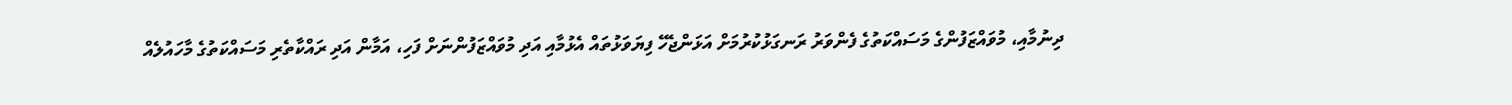ދިނުމާއި، މުވައްޒަފުންގެ މަސައްކަތުގެ ފެންވަރު ރަނގަޅުކުރުމަށް އަޅަންޖެހޭ ފިޔަވަޅުތައް އެޅުމާއި އަދި މުވައްޒަފުންނަށް ފަހި، އަމާން އަދި ރައްކާތެރި މަސައްކަތުގެ މާހައުލެއް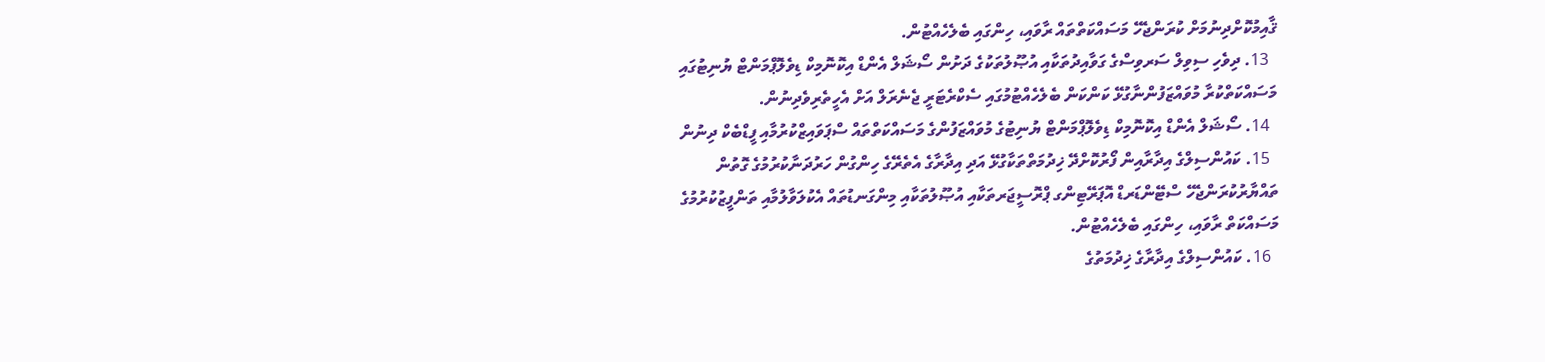ޤާއިމުކޮށްދިނުމަށް ކުރަންޖެހޭ މަސައްކަތްތައް ރާވައި، ހިންގައި ބެލެހެއްޓުން.
  13. ދިވެހި ސިވިލް ސަރވިސްގެ ގަވާއިދުތަކާއި އުޞޫލުތަކުގެ ދަށުން ސޯޝަލް އެންޑް އިކޮނޮމިކް ޑިވެލޮޕްމަންޓް ޔުނިޓުގައި މަސައްކަތްކުރާ މުވައްޒަފުންނާގުޅޭ ކަންކަން ބެލެހެއްޓުމުގައި ސެކްރެޓަރީ ޖެނެރަލް އަށް އެހީތެރިވެދިނުން.
  14. ސޯޝަލް އެންޑް އިކޮނޮމިކް ޑިވެލޮޕްމަންޓް ޔުނިޓުގެ މުވައްޒަފުންގެ މަސައްކަތްތައް ސްޕަވައިޒްކުރުމާއި ފީޑްބެކް ދިނުން
  15. ކައުންސިލްގެ އިދާރާއިން ފޯރުކޮށްދޭ ޚިދުމަތްތަކާގުޅޭ އަދި އިދާރާގެ އެތެރޭގެ ހިންގުން ހަރުދަނާކުރުމުގެ ގޮތުން ތައްޔާރުކުރަންޖެހޭ ސްޓޭންޑަރޑް އޮޕަރޭޓިންގ ޕްރޮސީޖަރތަކާއި އުޞޫލުތަކާއި މިންގަނޑުތައް އެކުލަވާލުމާއި ތަންފީޒުކުރުމުގެ މަސައްކަތް ރާވައި، ހިންގައި ބެލެހެއްޓުން.
  16. ކައުންސިލްގެ އިދާރާގެ ޚިދުމަތުގެ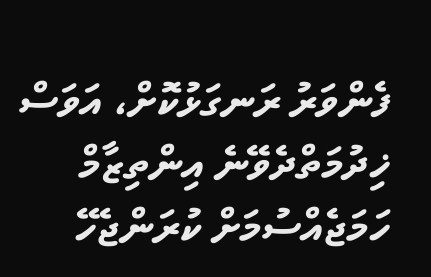ފެންވަރު ރަނގަޅުކޮށް، އަވަސް ޚިދުމަތްދެވޭނެ އިންތިޒާމް ހަމަޖެއްސުމަށް ކުރަންޖެހޭ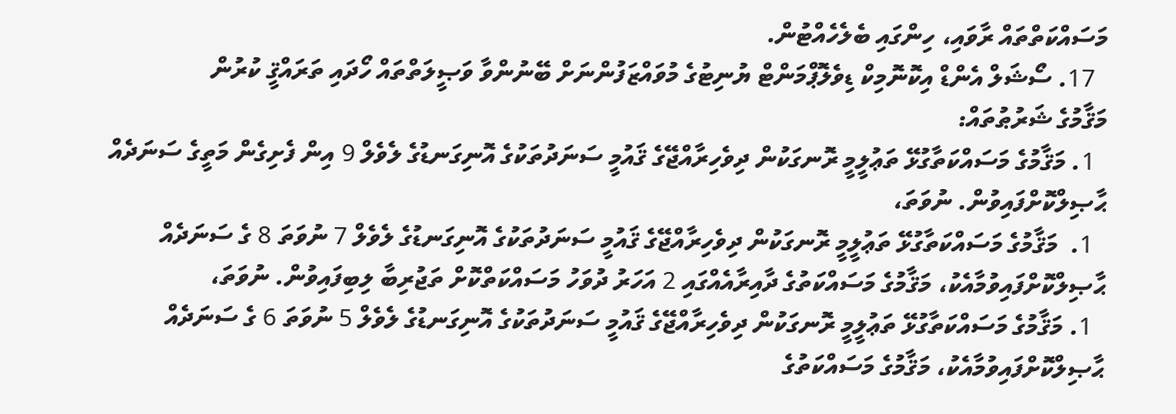މަސައްކަތްތައް ރާވައި، ހިންގައި ބެލެހެއްޓުން.
  17. ސޯޝަލް އެންޑް އިކޮނޮމިކް ޑިވެލޮޕްމަންޓް ޔުނިޓުގެ މުވައްޒަފުންނަށް ބޭނުންވާ ވަޞީލަތްތައް ހޯދައި ތަރައްޤީ ކުރުން
މަޤާމުގެ ޝަރުޠުތައް:
  1. މަޤާމުގެ މަސައްކަތާގުޅޭ ތަޢުލީމީ ރޮނގަކުން ދިވެހިރާއްޖޭގެ ޤައުމީ ސަނަދުތަކުގެ އޮނިގަނޑުގެ ލެވެލް 9 އިން ފެށިގެން މަތީގެ ސަނަދެއް ޙާޞިލްކޮށްފައިވުން. ނުވަތަ،
  1.  މަޤާމުގެ މަސައްކަތާގުޅޭ ތަޢުލީމީ ރޮނގަކުން ދިވެހިރާއްޖޭގެ ޤައުމީ ސަނަދުތަކުގެ އޮނިގަނޑުގެ ލެވެލް 7 ނުވަތަ 8 ގެ ސަނަދެއް ޙާޞިލްކޮށްފައިވުމާއެކު، މަޤާމުގެ މަސައްކަތުގެ ދާއިރާއެއްގައި 2 އަހަރު ދުވަހު މަސައްކަތްކޮށް ތަޖުރިބާ ލިބިފައިވުން. ނުވަތަ،
  1. މަޤާމުގެ މަސައްކަތާގުޅޭ ތަޢުލީމީ ރޮނގަކުން ދިވެހިރާއްޖޭގެ ޤައުމީ ސަނަދުތަކުގެ އޮނިގަނޑުގެ ލެވެލް 5 ނުވަތަ 6 ގެ ސަނަދެއް ޙާޞިލްކޮށްފައިވުމާއެކު، މަޤާމުގެ މަސައްކަތުގެ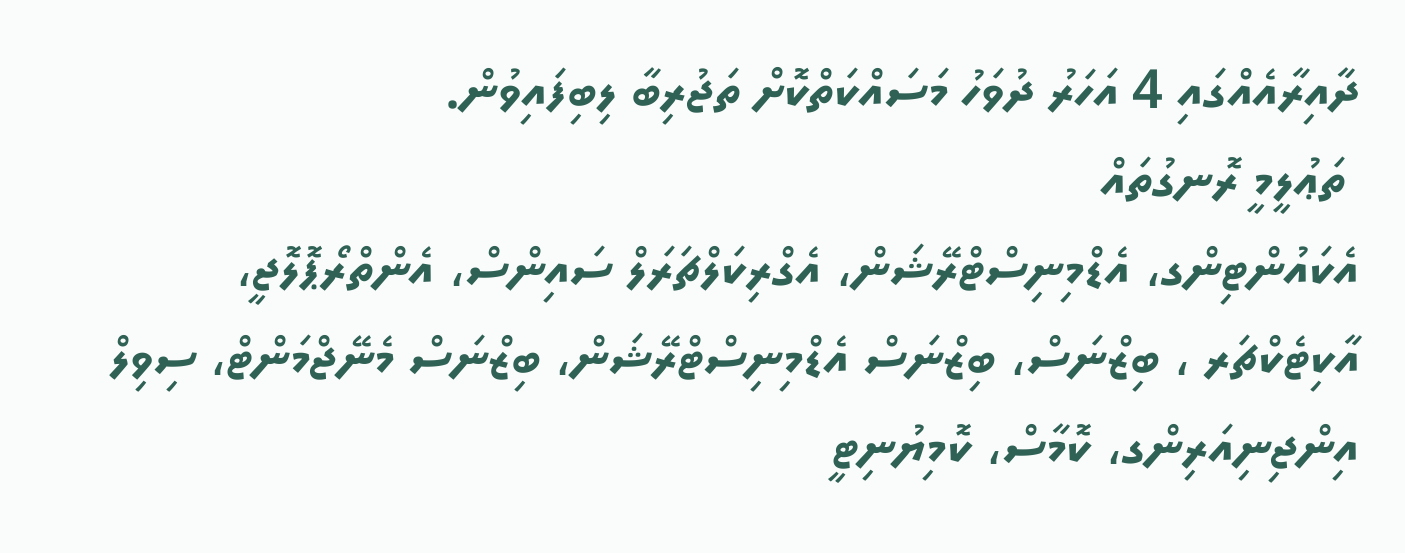ދާއިރާއެއްގައި 4 އަހަރު ދުވަހު މަސައްކަތްކޮށް ތަޖުރިބާ ލިބިފައިވުން.
 ތަޢުލީމީ ރޮނގުތައް
އެކައުންޓިންގ، އެޑްމިނިސްޓްރޭޝަން، އެގްރިކަލްޗަރަލް ސައިންސް، އެންތްރޯޕޮލޮޖީ، އާކިޓެކްޗަރ ، ބިޒްނަސް، ބިޒްނަސް އެޑްމިނިސްޓްރޭޝަން، ބިޒްނަސް މެނޭޖްމަންޓް، ސިވިލް އިންޖިނިއަރިންގ، ކޮމާސް، ކޮމިޔުނިޓީ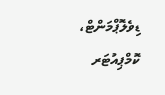ޑިވެލޮޕްމަންޓް، ކޮމްޕިއުޓަރ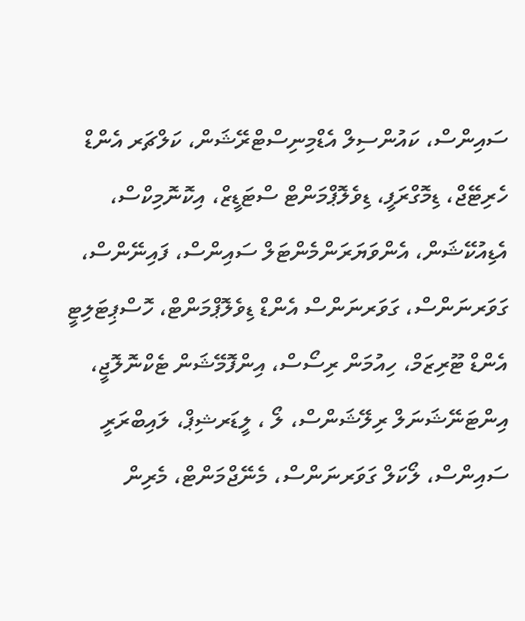ސައިންސް، ކައުންސިލް އެޑްމިނިސްޓްރޭޝަން، ކަލްޗަރ އެންޑް ހެރިޓޭޖް، ޑިމޮގްރަފީ، ޑިވެލޮޕްމަންޓް ސްޓަޑީޒް، އިކޮނޮމިކްސް، އެޑިއުކޭޝަން، އެންވަޔަރަންމެންޓަލް ސައިންސް، ފައިނޭންސް، ގަވަރނަންސް، ގަވަރނަންސް އެންޑް ޑިވެލޮޕްމަންޓް، ހޮސްޕިޓަލިޓީ އެންޑް ޓޫރިޒަމް، ހިއުމަން ރިސޯސް، އިންފޮމޭޝަން ޓެކްނޮލޮޖީ، އިންޓަނޭޝަނަލް ރިލޭޝަންސް، ލޯ ، ލީޑަރޝިޕް، ލައިބްރަރީ ސައިންސް، ލޯކަލް ގަވަރނަންސް، މެނޭޖްމަންޓް، މެރިން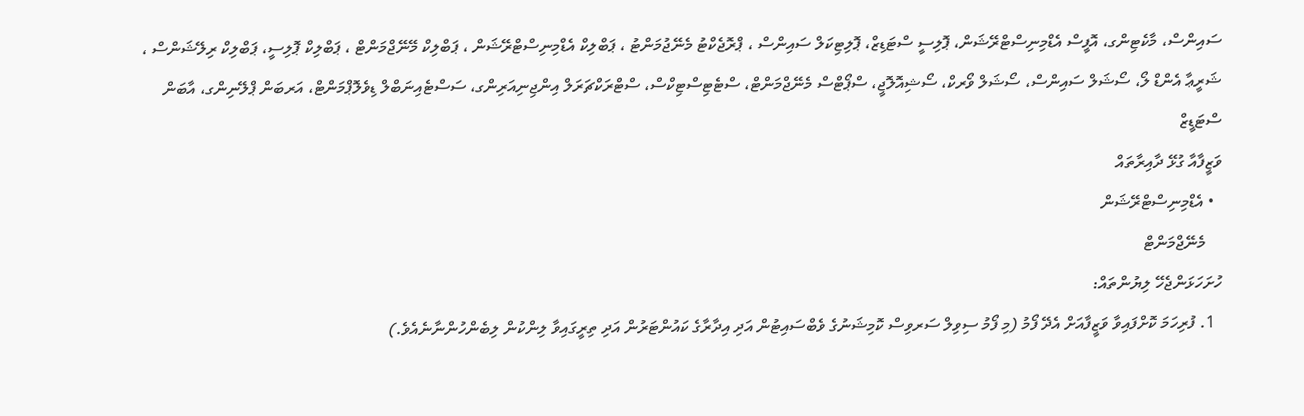ސައިންސް، މާކެޓިންގ، އޮފީސް އެޑްމިނިސްޓްރޭޝަން، ޕޮލިސީ ސްޓަޑިޒް، ޕޮލިޓިކަލް ސައިންސް ، ޕްރޮޖެކްޓު މެނޭޖުމަންޓު ، ޕަބްލިކް އެޑްމިނިސްޓްރޭޝަން ، ޕަބްލިކް މޭނޭޖްމަންޓް ، ޕަބްލިކް ޕޮލިސީ، ޕަބްލިކް ރިލޭޝަންސް ، ޝަރީޢާ އެންޑް ލޯ، ސޯޝަލް ސައިންސް، ސޯޝަލް ވޯރކް، ސޯޝިއޮލޮޖީ، ސްޕޯޓްސް މެނޭޖްމަންޓް، ސްޓެޓިސްޓިކްސް، ސްޓްރަކްޗަރަލް އިންޖިނިއަރިންގ، ސަސްޓެއިނަބްލް ޑިވެލޮޕްމަންޓް، އަރބަން ޕްލޭނިންގ، އާބަން ސްޓަޑީޒް
ވަޒީފާއާ ގުޅޭ ދާއިރާތައް
  • އެޑްމިނިސްޓްރޭޝަން
    މެނޭޖްމަންޓް
ހުށަހަޅަންޖެހޭ ލިޔުންތައް:
  1. ފުރިހަމަ ކޮށްފައިވާ ވަޒީފާއަށް އެދޭ ފޯމު (މި ފޯމު ސިވިލް ސަރވިސް ކޮމިޝަނުގެ ވެބްސައިޓުން އަދި އިދާރާގެ ކައުންޓަރުން އަދި ތިރީގައިވާ ލިންކުން ލިބެންހުންނާނެއެވެ.)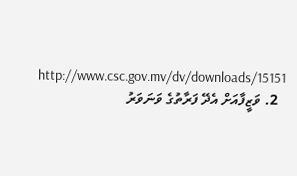http://www.csc.gov.mv/dv/downloads/15151
  2. ވަޒީފާއަށް އެދޭ ފަރާތުގެ ވަނަވަރު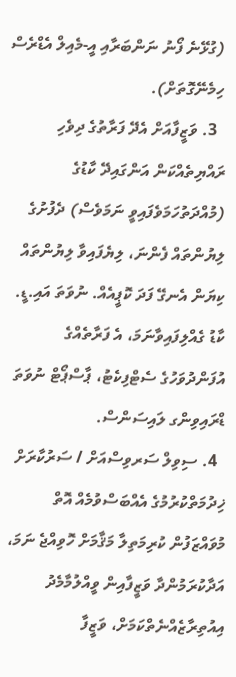(ގުޅޭނެ ފޯނު ނަންބަރާއި އީ-މެއިލް އެޑްރެސް ހިމެނޭގޮތަށް).
  3. ވަޒީފާއަށް އެދޭ ފަރާތުގެ ދިވެހި ރައްޔިތެއްކަން އަންގައިދޭ ކާޑުގެ (މުއްދަތުހަމަވެފައިވީ ނަމަވެސް) ދެފުށުގެ ލިޔުންތައް ފެންނަ، ލިޔެފައިވާ ލިޔުންތައް ކިޔަން އެނގޭ ފަދަ ކޮޕީއެއް. ނުވަތަ އައި.ޑީ. ކާޑު ގެއްލިފައިވާނަމަ، އެ ފަރާތެއްގެ އުފަންދުވަހުގެ ސެޓްފިކެޓު، ޕާސްޕޯޓް ނުވަތަ ޑްރައިވިންގ ލައިސަންސް.
  4. ސިވިލް ސަރވިސްއަށް / ސަރުކާރަށް ޚިދުމަތްކުރުމުގެ އެއްބަސްވުމެއް އޮތް މުވައްޒަފުން ކުރިމަތިލާ މަޤާމަށް ހޮވިއްޖެ ނަމަ، އަދާކުރަމުންދާ ވަޒީފާއިން ވީއްލުމާމެދު އިއުތިރާޒެއްނެތްކަމަށް، ވަޒީފާ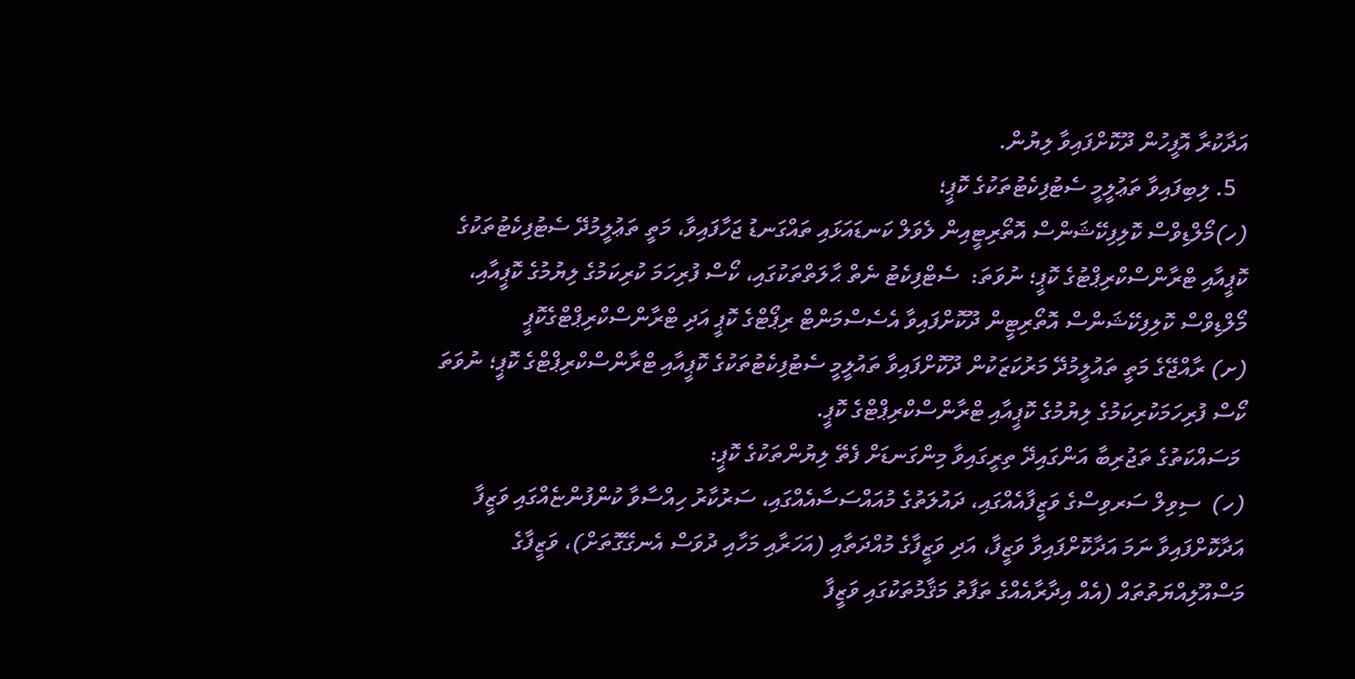އަދާކުރާ އޮފީހުން ދޫކޮށްފައިވާ ލިޔުން.
  5. ލިބިފައިވާ ތަޢުލީމީ ސެޓުފިކެޓުތަކުގެ ކޮޕީ؛
(ހ)މޯލްޑިވްސް ކޮލިފިކޭޝަންސް އޮތޯރިޓީއިން ލެވަލް ކަނޑައަޅައި ތައްގަނޑު ޖަހާފައިވާ، މަތީ ތަޢުލީމުދޭ ސެޓުފިކެޓުތަކުގެ ކޮޕީއާއި ޓްރާންސްކްރިޕްޓުގެ ކޮޕީ؛ ނުވަތަ:  ސެޓްފިކެޓު ނެތް ޙާލަތްތަކުގައި، ކޯސް ފުރިހަމަ ކުރިކަމުގެ ލިޔުމުގެ ކޮޕީއާއި، މޯލްޑިވްސް ކޮލިފިކޭޝަންސް އޮތޯރިޓީން ދޫކޮށްފައިވާ އެސެސްމަންޓް ރިޕޯޓްގެ ކޮޕީ އަދި ޓްރާންސްކްރިޕްޓްގެކޮޕީ
(ށ) ރާއްޖޭގެ މަތީ ތައުލީމުދޭ މަރުކަޒަކުން ދޫކޮށްފައިވާ ތައުލީމީ ސެޓުފިކެޓުތަކުގެ ކޮޕީއާއި ޓްރާންސްކްރިޕްޓްގެ ކޮޕީ؛ ނުވަތަ ކޯސް ފުރިހަމަކުރިކަމުގެ ލިޔުމުގެ ކޮޕީއާއި ޓްރާންސްކްރިޕްޓްގެ ކޮޕީ.
 މަސައްކަތުގެ ތަޖުރިބާ އަންގައިދޭ ތިރީގައިވާ މިންގަނޑަށް ފެތޭ ލިޔުންތަކުގެ ކޮޕީ:
(ހ)  ސިވިލް ސަރވިސްގެ ވަޒީފާއެއްގައި، ދައުލަތުގެ މުއައްސަސާއެއްގައި، ސަރުކާރު ހިއްސާވާ ކުންފުންޏެއްގައި ވަޒީފާ އަދާކޮށްފައިވާ ނަމަ އަދާކޮށްފައިވާ ވަޒީފާ، އަދި ވަޒީފާގެ މުއްދަތާއި (އަހަރާއި މަހާއި ދުވަސް އެނގޭގޮތަށް)، ވަޒީފާގެ މަސްއޫލިއްޔަތުތައް (އެއް އިދާރާއެއްގެ ތަފާތު މަޤާމުތަކުގައި ވަޒީފާ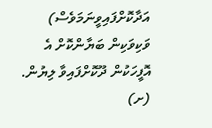އަދާކޮށްފައިވީނަމަވެސް) ވަކިވަކިން ބަޔާންކޮށް އެ އޮފީހަކުން ދޫކޮށްފައިވާ ލިޔުން.
(ށ)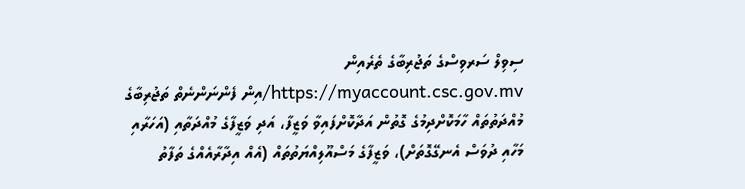ސިވިލް ސަރވިސްގެ ތަޖުރިބާގެ ތެރެއިން https://myaccount.csc.gov.mv/އިން ފެންނަންނެތް ތަޖުރިބާގެ މުއްދަތުތައް ހާމަކޮށްދިމުގެ ގޮތުން އަދާކޮށްފައިވާ ވަޒީފާ، އަދި ވަޒީފާގެ މުއްދަތާއި (އަހަރާއި މަހާއި ދުވަސް އެނގޭގޮތަށް)، ވަޒީފާގެ މަސްއޫލިއްޔަތުތައް (އެއް އިދާރާއެއްގެ ތަފާތު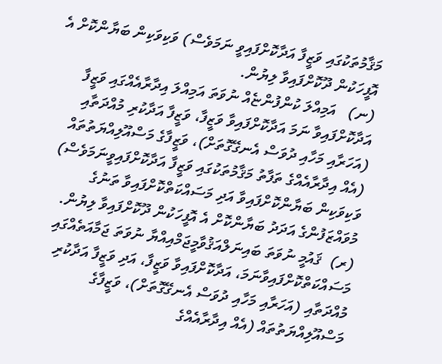މަޤާމުތަކުގައި ވަޒީފާ އަދާކޮށްފައިވީ ނަމަވެސް) ވަކިވަކިން ބަޔާންކޮށް އެ އޮފީހަކުން ދޫކޮށްފައިވާ ލިޔުން.
(ނ)   އަމިއްލަ ކުންފުންޏެއް ނުވަތަ އަމިއްލަ އިދާރާއެއްގައި ވަޒީފާ އަދާކޮށްފައިވާ ނަމަ އަދާކޮށްފައިވާ ވަޒީފާ، ވަޒީފާ އަދާކުރި މުއްދަތާއި (އަހަރާއި މަހާއި ދުވަސް އެނގޭގޮތަށް)، ވަޒީފާގެ މަސްއޫލިއްޔަތުތައް (އެއް އިދާރާއެއްގެ ތަފާތު މަޤާމުތަކުގައި ވަޒީފާ އަދާކޮށްފައިވީނަމަވެސް) ވަކިވަކިން ބަޔާންކޮށްފައިވާ އަދި މަސައްކަތްކޮށްފައިވާ ތަނުގެ މުވައްޒަފުންގެ އަދަދު ބަޔާންކޮށް އެ އޮފީހަކުން ދޫކޮށްފައިވާ ލިޔުން.
(ރ)  ޤައުމީ ނުވަތަ ބައިނަލްއަޤުވާމީޖަމްއިއްޔާ ނުވަތަ ޖަމާއަތެއްގައި މަސައްކަތްކޮށްފައިވާނަމަ، އަދާކޮށްފައިވާ ވަޒީފާ، އަދި ވަޒީފާ އަދާކުރި މުއްދަތާއި (އަހަރާއި މަހާއި ދުވަސް އެނގޭގޮތަށް)، ވަޒީފާގެ މަސްއޫލިއްޔަތުތައް (އެއް އިދާރާއެއްގެ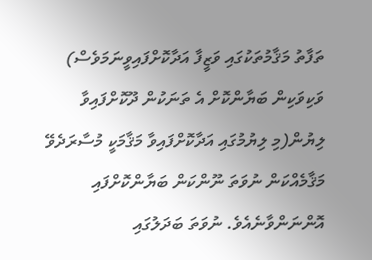ތަފާތު މަޤާމުތަކުގައި ވަޒީފާ އަދާކޮށްފައިވީނަމަވެސް) ވަކިވަކިން ބަޔާންކޮށް އެ ތަނަކުން ދޫކޮށްފައިވާ ލިޔުން(މި ލިޔުމުގައި އަދާކޮށްފައިވާ މަޤާމަކީ މުސާރަދެވޭ މަޤާމެއްކަން ނުވަތަ ނޫންކަން ބަޔާންކޮށްފައި އޮންނަންވާނެއެވެ. ނުވަތަ ބަދަލުގައި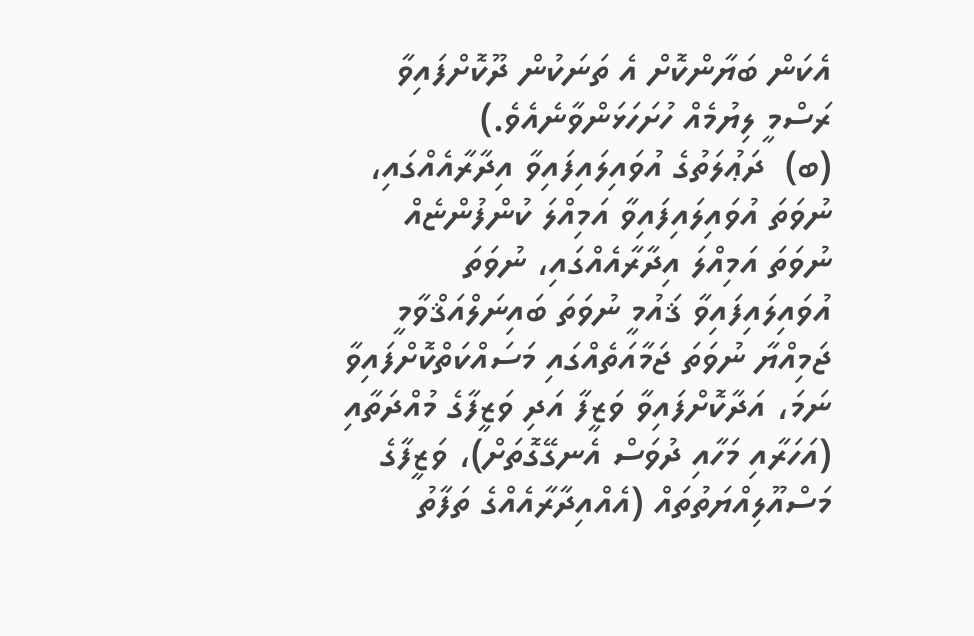އެކަން ބަޔާންކޮށް އެ ތަނަކުން ދޫކޮށްފައިވާ ރަސްމީ ލިޔުމެއް ހުށަހަޅަންވާނެއެވެ.)
(ބ)  ދަޢުލަތުގެ އުވައިލައިފައިވާ އިދާރާއެއްގައި، ނުވަތަ އުވައިލައިފައިވާ އަމިއްލަ ކުންފުންޏެއް ނުވަތަ އަމިއްލަ އިދާރާއެއްގައި، ނުވަތަ އުވައިލައިފައިވާ ޤައުމީ ނުވަތަ ބައިނަލްއަޤްވާމީ ޖަމިއްޔާ ނުވަތަ ޖަމާއަތެއްގައި މަސައްކަތްކޮށްފައިވާ ނަމަ، އަދާކޮށްފައިވާ ވަޒީފާ އަދި ވަޒީފާގެ މުއްދަތާއި (އަހަރާއި މަހާއި ދުވަސް އެނގޭގޮތަށް)، ވަޒީފާގެ މަސްއޫލިއްޔަތުތައް (އެއްއިދާރާއެއްގެ ތަފާތު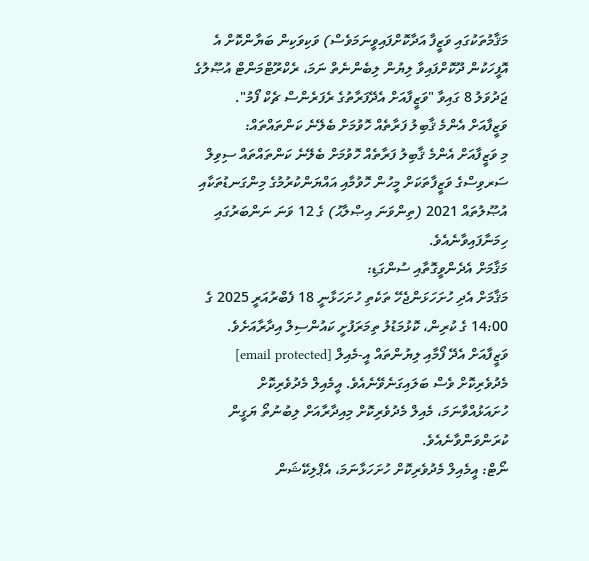މަޤާމުތަކުގައި ވަޒީފާ އަދާކޮށްފައިވީނަމަވެސް) ވަކިވަކިން ބަޔާންކޮށް އެ އޮފީހަކުން ދޫކޮށްފައިވާ ލިޔުން ލިބެންނެތް ނަމަ، ރެކްރޫޓްމަންޓް އުޞޫލުގެ ޖަދުވަލު 8 ގައިވާ "ވަޒީފާއަށް އެދޭފަރާތުގެ ރެފަރެންސް ޗެކް ފޯމު".
ވަޒީފާއަށް އެންމެ ޤާބިލު ފަރާތެއް ހޮވުމަށް ބެލޭނެ ކަންތައްތައް:
މި ވަޒީފާއަށް އެންމެ ޤާބިލު ފަރާތެއް ހޮވުމަށް ބެލޭނެ ކަންތައްތައް ސިވިލް ސަރވިސްގެ ވަޒީފާތަކަށް މީހުން ހޮވުމާއި އައްޔަންކުރުމުގެ މިންގަނޑުތަކާއި އުޞޫލުތައް 2021 (ތިންވަނަ އިޞްލާޙު) ގެ 12 ވަނަ ނަންބަރުގައި ހިމަނާފައިވާނެއެވެ.
މަޤާމަށް އެދެންވީގޮތާއި ސުންގަޑި:
މަޤާމަށް އެދި ހުށަހަޅަންޖެހޭ ތަކެތި ހުށަހަޅާނީ 18 ފެބްރުއަރީ 2025 ގެ 14:00 ގެ ކުރިން، ކޮޅުމަޑުލު ތިމަރަފުށީ ކައުންސިލް އިދާރާއަށެވެ. ވަޒީފާއަށް އެދޭ ފޯމާއި ލިޔުންތައް އީ-މެއިލް [email protected] މެދުވެރިކޮށް ވެސް ބަލައިގަނެވޭނެއެވެ. އީމެއިލް މެދުވެރިކޮށް ހުށައަޅުއްވާނަމަ، މެއިލް މެދުވެރިކޮށް މިއިދާރާއަށް ލިބުނުތޯ ޔަގީން ކުރަންވަންވާނެއެވެ.
ނޯޓް: އީމެއިލް މެދުވެރިކޮށް ހުށަހަޅާނަމަ، އެޕްލިކޭޝަން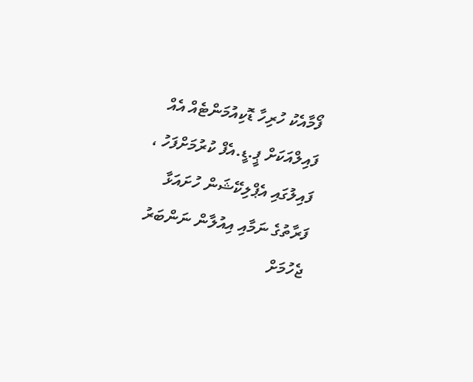ފޯމާއެކު ހުރިހާ ޑޮކިއުމަންޓެއް އެއް ފައިލްއަކަށް ޕީ.ޑީ.އެފް ކުރުމަށްފަހު ، ފައިލުގައި އެޕްލިކޭޝަން ހުށައަޅާ ފަރާތުގެ ނަމާއި އިއުލާން ނަންބަރު ޖެހުމަށް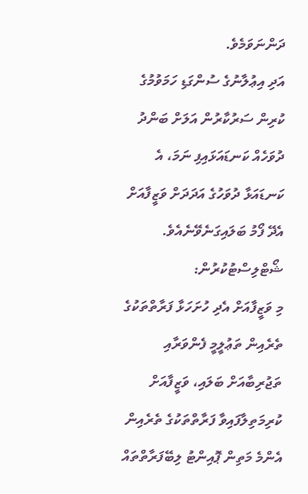ދަންނަވަމެވެ.
އަދި އިޢުލާނުގެ ސުންގަޑި ހަމަވުމުގެ ކުރިން ސަރުކާރުން އަލަށް ބަންދު ދުވަހެއް ކަނޑައަޅައިފި ނަމަ، އެ ކަނޑައަޅާ ދުވަހުގެ އަދަދަށް ވަޒީފާއަށް އެދޭ ފޯމު ބަލައިގަނެވޭނެއެވެ.
ޝޯޓްލިސްޓުކުރުން:
މި ވަޒީފާއަށް އެދި ހުށަހަޅާ ފަރާތްތަކުގެ ތެރެއިން ތަޢުލީމީ ފެންވަރާއި ތަޖުރިބާއަށް ބަލައި، ވަޒީފާއަށް ކުރިމަތިލާފައިވާ ފަރާތްތަކުގެ ތެރެއިން އެންމެ މަތިން ޕޮއިންޓު ލިބޭފަރާތްތައް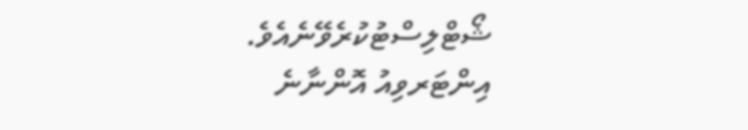ޝޯޓްލިސްޓުކުރެވޭނެއެވެ.
އިންޓަރވިއު އޮންނާނެ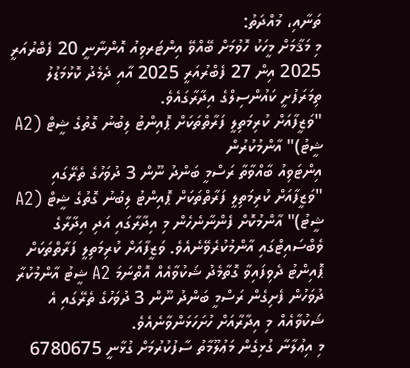ތަނާއި، މުއްދަތު:
މި މަޤާމަށް މީހަކު ހޮވުމަށް ބޭއްވޭ އިންޓަރވިއު އޮންނާނީ 20 ފެބްރުއަރީ 2025 އިން 27 ފެބްރުއަރީ 2025 އާއި ދެމެދު ކޮޅުމަޑުލު ތިމަރަފުށީ ކައުންސިލްގެ އިދާރާގައެވެ.
"ވަޒީފާއަށް ކުރިމަތިލީ ފަރާތްތަކަށް ޕޮއިންޓު ލިބުނު ގޮތުގެ ޝީޓް (A2 ޝީޓު)" އާންމުކުރުން
އިންޓަވިއު ބާއްވާތާ ރަސްމީ ބަންދު ނޫން 3 ދުވަހުގެ ތެރޭގައި "ވަޒީފާއަށް ކުރިމަތިލީ ފަރާތްތަކަށް ޕޮއިންޓު ލިބުނު ގޮތުގެ ޝީޓް (A2 ޝީޓު)" އާންމުކޮށް ފެންނާނެހެން މި އިދާރާގައި އަދި އިދާރާގެ ވެބްސައިޓްގައި އާންމުކުރެވޭނެއެވެ. ވަޒީފާއަށް ކުރިމަތިލީ ފަރާތްތަކަށް ޕޮއިންޓު ދެވިފައިވާ ގޮތާމެދު ޝަކުވާއެއް އޮތްނަމަ A2 ޝީޓު އާންމުކުރާ ދުވަހުން ފެށިގެން ރަސްމީ ބަންދު ނޫން 3 ދުވަހުގެ ތެރޭގައި އެ ޝަކުވާއެއް މި އިދާރާއަށް ހުށަހަޅަންވާނެއެވެ.
މި އިޢުލާނާ ގުޅިގެން މަޢުލޫމާތު ސާފުކުރުމަށް ގުޅާނީ 6780675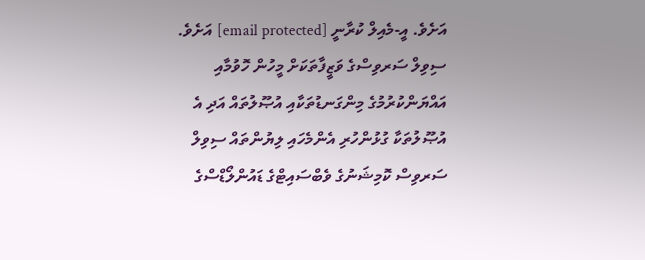އަށެވެ. އީ-މެއިލް ކުރާނީ [email protected] އަށެވެ.
ސިވިލް ސަރވިސްގެ ވަޒީފާތަކަށް މީހުން ހޮވުމާއި އައްޔަންކުރުމުގެ މިންގަނޑުތަކާއި އުޞޫލުތައް އަދި އެ އުޞޫލުތަކާ ގުޅުންހުރި އެންމެހައި ލިޔުންތައް ސިވިލް ސަރވިސް ކޮމިޝަނުގެ ވެބްސައިޓްގެ ޑައުންލޯޑްސްގެ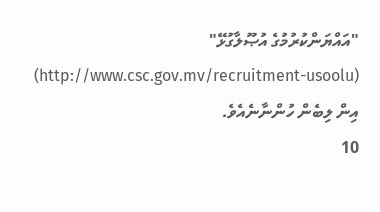"އައްޔަންކުރުމުގެ އުޞޫލާގުޅޭ" (http://www.csc.gov.mv/recruitment-usoolu) އިން ލިބެން ހުންނާނެއެވެ.
10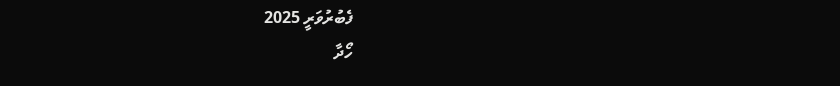ފެބުރުވަރީ 2025
ހޯދާ